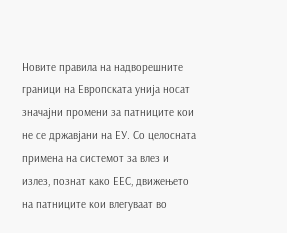Новите правила на надворешните граници на Европската унија носат значајни промени за патниците кои не се државјани на ЕУ. Со целосната примена на системот за влез и излез, познат како ЕЕС, движењето на патниците кои влегуваат во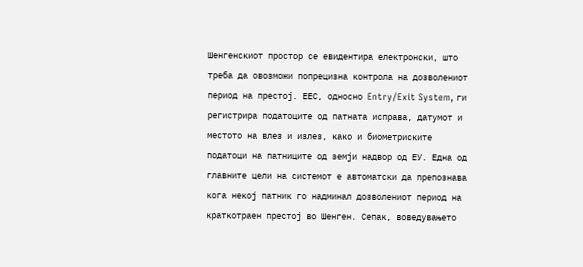Шенгенскиот простор се евидентира електронски, што треба да овозможи попрецизна контрола на дозволениот период на престој. ЕЕС, односно Entry/Exit System, ги регистрира податоците од патната исправа, датумот и местото на влез и излез, како и биометриските податоци на патниците од земји надвор од ЕУ. Една од главните цели на системот е автоматски да препознава кога некој патник го надминал дозволениот период на краткотраен престој во Шенген. Сепак, воведувањето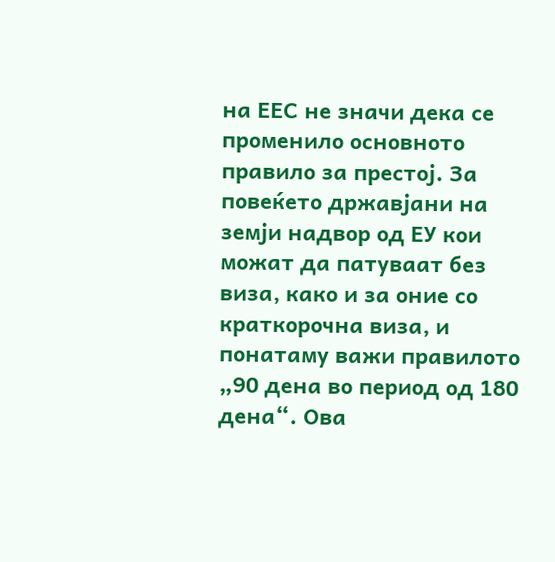на ЕЕС не значи дека се променило основното правило за престој. За повеќето државјани на земји надвор од ЕУ кои можат да патуваат без виза, како и за оние со краткорочна виза, и понатаму важи правилото „90 дена во период од 180 дена“. Ова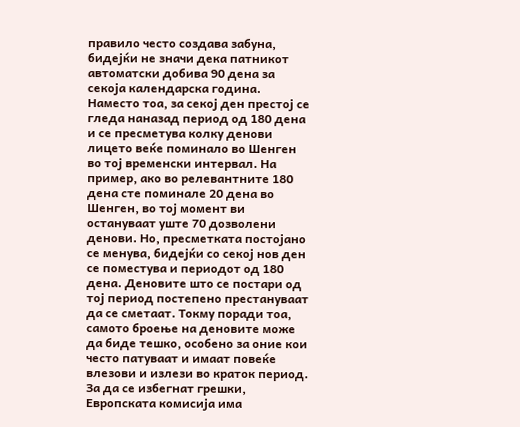правило често создава забуна, бидејќи не значи дека патникот автоматски добива 90 дена за секоја календарска година. Наместо тоа, за секој ден престој се гледа наназад период од 180 дена и се пресметува колку денови лицето веќе поминало во Шенген во тој временски интервал. На пример, ако во релевантните 180 дена сте поминале 20 дена во Шенген, во тој момент ви остануваат уште 70 дозволени денови. Но, пресметката постојано се менува, бидејќи со секој нов ден се поместува и периодот од 180 дена. Деновите што се постари од тој период постепено престануваат да се сметаат. Токму поради тоа, самото броење на деновите може да биде тешко, особено за оние кои често патуваат и имаат повеќе влезови и излези во краток период. За да се избегнат грешки, Европската комисија има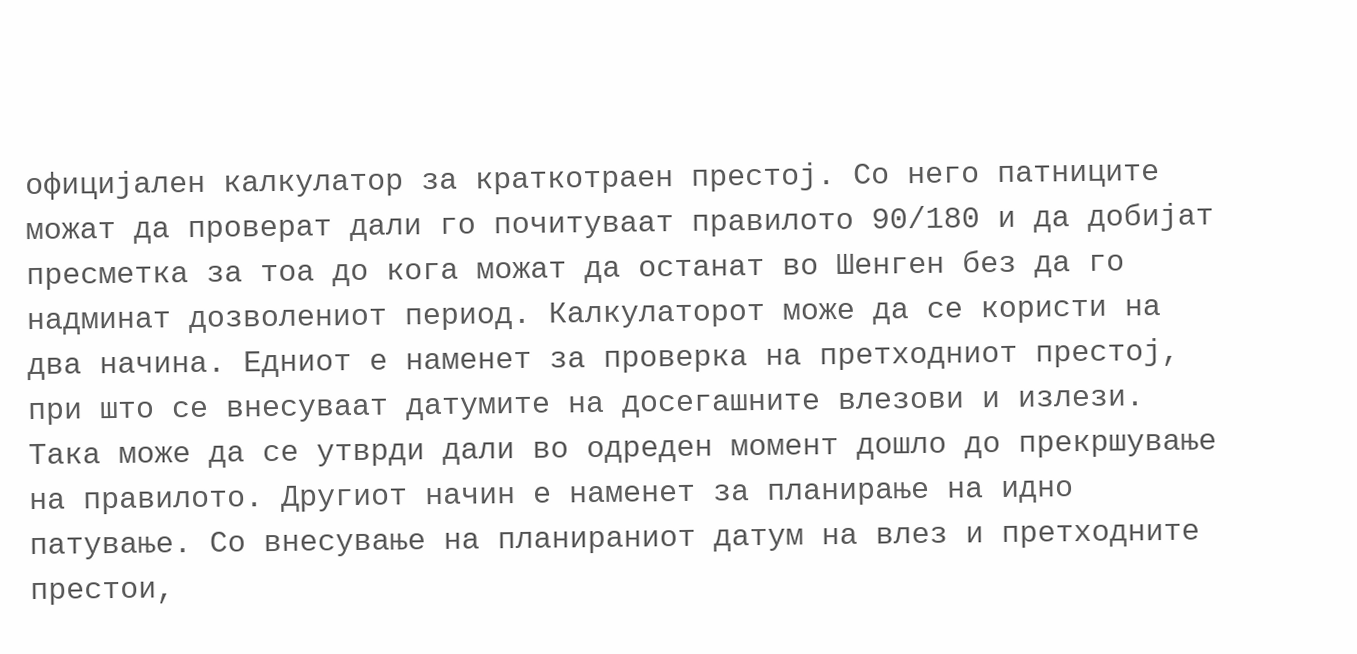официјален калкулатор за краткотраен престој. Со него патниците можат да проверат дали го почитуваат правилото 90/180 и да добијат пресметка за тоа до кога можат да останат во Шенген без да го надминат дозволениот период. Калкулаторот може да се користи на два начина. Едниот е наменет за проверка на претходниот престој, при што се внесуваат датумите на досегашните влезови и излези. Така може да се утврди дали во одреден момент дошло до прекршување на правилото. Другиот начин е наменет за планирање на идно патување. Со внесување на планираниот датум на влез и претходните престои,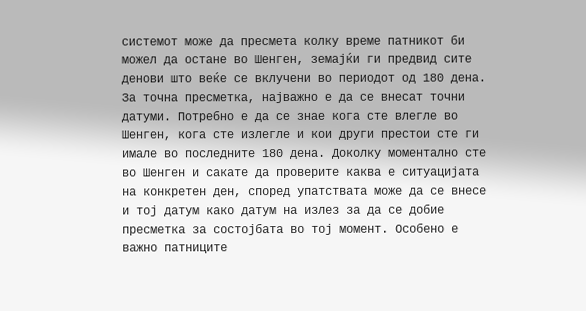системот може да пресмета колку време патникот би можел да остане во Шенген, земајќи ги предвид сите денови што веќе се вклучени во периодот од 180 дена. За точна пресметка, најважно е да се внесат точни датуми. Потребно е да се знае кога сте влегле во Шенген, кога сте излегле и кои други престои сте ги имале во последните 180 дена. Доколку моментално сте во Шенген и сакате да проверите каква е ситуацијата на конкретен ден, според упатствата може да се внесе и тој датум како датум на излез за да се добие пресметка за состојбата во тој момент. Особено е важно патниците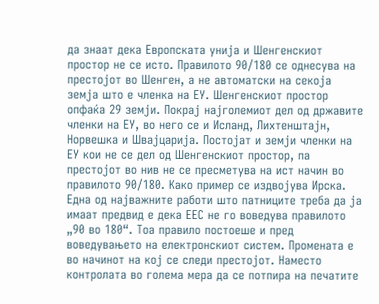да знаат дека Европската унија и Шенгенскиот простор не се исто. Правилото 90/180 се однесува на престојот во Шенген, а не автоматски на секоја земја што е членка на ЕУ. Шенгенскиот простор опфаќа 29 земји. Покрај најголемиот дел од државите членки на ЕУ, во него се и Исланд, Лихтенштајн, Норвешка и Швајцарија. Постојат и земји членки на ЕУ кои не се дел од Шенгенскиот простор, па престојот во нив не се пресметува на ист начин во правилото 90/180. Како пример се издвојува Ирска. Една од најважните работи што патниците треба да ја имаат предвид е дека ЕЕС не го воведува правилото „90 во 180“. Тоа правило постоеше и пред воведувањето на електронскиот систем. Промената е во начинот на кој се следи престојот. Наместо контролата во голема мера да се потпира на печатите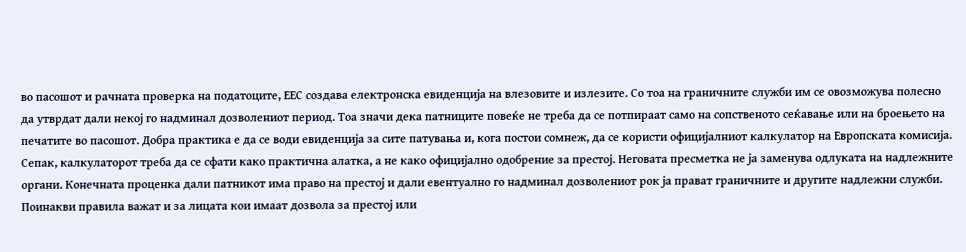во пасошот и рачната проверка на податоците, ЕЕС создава електронска евиденција на влезовите и излезите. Со тоа на граничните служби им се овозможува полесно да утврдат дали некој го надминал дозволениот период. Тоа значи дека патниците повеќе не треба да се потпираат само на сопственото сеќавање или на броењето на печатите во пасошот. Добра практика е да се води евиденција за сите патувања и, кога постои сомнеж, да се користи официјалниот калкулатор на Европската комисија. Сепак, калкулаторот треба да се сфати како практична алатка, а не како официјално одобрение за престој. Неговата пресметка не ја заменува одлуката на надлежните органи. Конечната проценка дали патникот има право на престој и дали евентуално го надминал дозволениот рок ја прават граничните и другите надлежни служби. Поинакви правила важат и за лицата кои имаат дозвола за престој или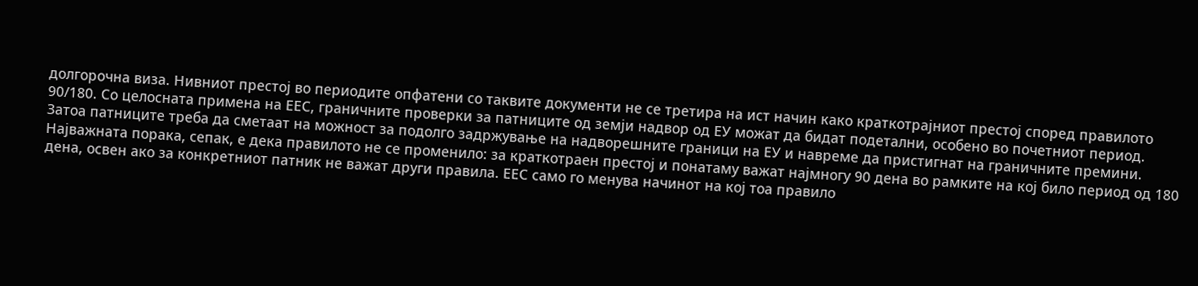долгорочна виза. Нивниот престој во периодите опфатени со таквите документи не се третира на ист начин како краткотрајниот престој според правилото 90/180. Со целосната примена на ЕЕС, граничните проверки за патниците од земји надвор од ЕУ можат да бидат подетални, особено во почетниот период. Затоа патниците треба да сметаат на можност за подолго задржување на надворешните граници на ЕУ и навреме да пристигнат на граничните премини. Најважната порака, сепак, е дека правилото не се променило: за краткотраен престој и понатаму важат најмногу 90 дена во рамките на кој било период од 180 дена, освен ако за конкретниот патник не важат други правила. ЕЕС само го менува начинот на кој тоа правило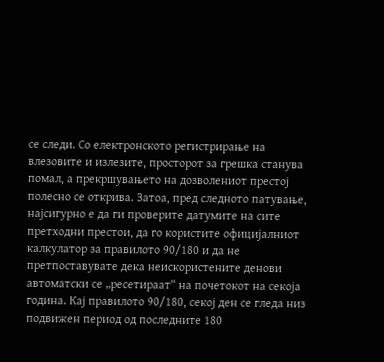се следи. Со електронското регистрирање на влезовите и излезите, просторот за грешка станува помал, а прекршувањето на дозволениот престој полесно се открива. Затоа, пред следното патување, најсигурно е да ги проверите датумите на сите претходни престои, да го користите официјалниот калкулатор за правилото 90/180 и да не претпоставувате дека неискористените денови автоматски се „ресетираат“ на почетокот на секоја година. Кај правилото 90/180, секој ден се гледа низ подвижен период од последните 180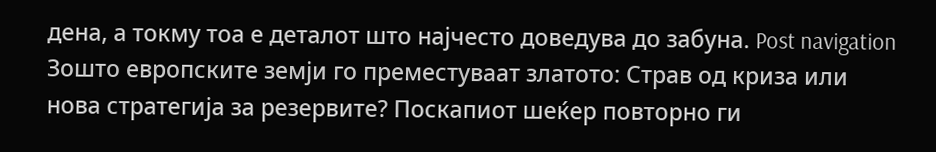дена, а токму тоа е деталот што најчесто доведува до забуна. Post navigation Зошто европските земји го преместуваат златото: Страв од криза или нова стратегија за резервите? Поскапиот шеќер повторно ги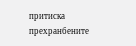притиска прехранбените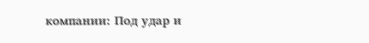компании: Под удар и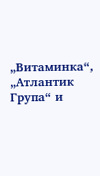„Витаминка“, „Атлантик Група“ и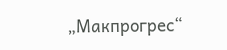„Макпрогрес“